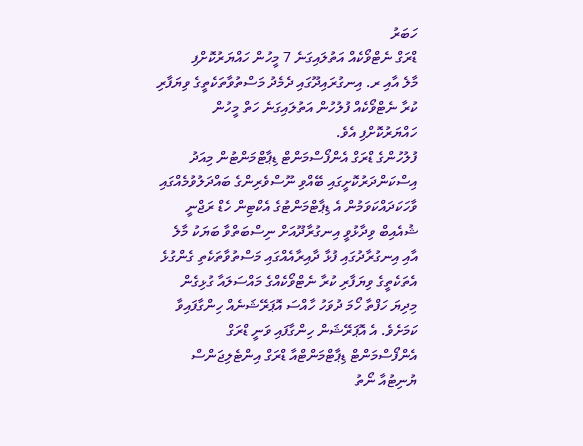ހަބަރު
ޑްރަގް ނެޓްވޯކެއް އަތުލައިގަނެ 7 މީހުން ހައްޔަރުކޮށްފި
މާލެ އާއި ރ. އިނގުރައިދޫގައި ދެމެދު މަސްތުވާތަކެތީގެ ވިޔަފާރި ކުރާ ނެޓްވޯކެއް ފުލުހުން އަތުލައިގަނެ ހަތް މީހުން ހައްޔަރުކޮށްފި އެވެ.
ފުލުހުންގެ ޑްރަގް އެންފޯސްމަންޓް ޑިޕާޓްމަންޓުން މިއަދު އިސްކަންދަރުކޮށީގައި ބޭއްވި ނޫސްވެރިންގެ ބައްދަލުވުމެއްގައި ވާހަކަދައްކަވަމުން އެ ޑިޕާޓްމަންޓުގެ އެކްޓިން ހެޑް ރަޖްނީ ޝުއެއިބް ވިދާޅުވީ އިނގުރާދޫއަށް ނިސްބަތްވާ ބަޔަކު މާލެ އާއި އިނގުރާދުގައި ފުޅާ ދާއިރާއެއްގައި މަސްތުވާތަކެތި ގެންގުޅެ އެތަކެތީގެ ވިޔަފާރި ކުރާ ނެޓްވޯކެއްގެ މައްސަލައާ ގުޅިގެން މިދިޔަ ހަފްތާ ހޯމަ ދުވަހު ހާއްސަ އޮޕަރޭޝަނެއް ހިންގާފައިވާ ކަމަށެވެ. އެ އޮޕަރޭޝަން ހިންގާފައި ވަނީ ޑްރަގް އެންފޯސްމަންޓް ޑިޕާޓްމަންޓްއާ ޑްރަގް އިންޓެލިޖަންސް ޔުނިޓުއާ ނޯތު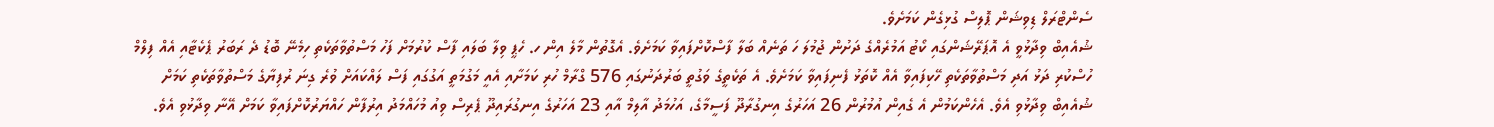ސެންޓްރަލް ޑިވިޝަން ޕޮލިސް ގުޅިގެން ކަމަށެވެ.
ޝުއެއިބް ވިދާޅުވީ އެ އޮޕަރޭޝަންގައި ކޯޓު އަމުރެއްގެ ދަށުން ޖުމުލަ ހަ ތަނެއް ބަލާ ފާސްކޮށްފައިވާ ކަމަށެވެ. އެގޮތުން މާލެ އިން ހ. ހެޕީ ވިލާ ބަލައި ފާސް ކުރުމަށް ފަހު މަސްތުވާތަކެތި ހިމެނޭ ބޮޑު ދެ ރަބަރު ޕެކެޓާއި އެއް ފިލްމް ހުސްކުރި ދަޅު އަދި މަސްތުވާތަކެތި ހޭކިފައިވާ އެއް ކޮތަޅު ފެނިފައިވާ ކަމަށެވެ. އެ ތަކެތީގެ ވަގުތީ ބަރުދަނުގައި 576 ގްރާމް ހުރި ކަމަށާއި އެއީ މަގުމަތީ އަގުގައި ފަސް ލައްކައަށް ވުރެ ގިނަ ރުފިޔާގެ މަސްތުވާތަކެތި ކަމަށް ޝުއެއިބް ވިދާޅުވި އެވެ. އެހެންކަމުން އެ ގެއިން އުމުރުން 26 އަހަރުގެ އިނގުރާދޫ ފަސީމާގެ، އަހުމަދު އާލިމް އާއި 23 އަހަރުގެ އިނގުރައިދޫ ޕެރިސް ވިއު މުހައްމަދު އިރުފާން ހައްޔަރުކޮށްފައިވާ ކަމަށް އޭނާ ވިދާޅުވި އެވެ.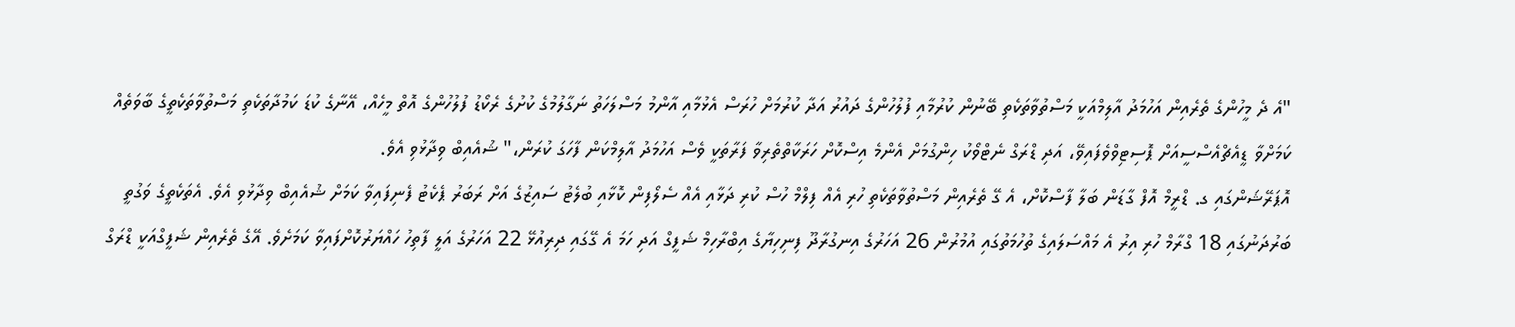"އެ ދެ މީހުންގެ ތެރެއިން އަހުމަދު އާލިމްއަކީ މަސްތުވާތަކެތި ބޭނުން ކުރުމާއި ފުލުހުންގެ ދައުރު އަދާ ކުރުމަށް ހުރަސް އެޅުމާއި އާންމު މަސްލަހަތު ނަގާލުމުގެ ކުށުގެ ރެކޯޑު ފުލުހުންގެ އޮތް މީހެއް، އޭނާގެ ކުޑަ ކަމުދާތަކެތި މަސްތުވާތަކެތީގެ ބާވަތެއް ކަމަށްވާ ޑީއެޗްއެސްސީއަށް ޕޮސިޓިވްވެފައިވޭ، އަދި ޑްރަގް ނެޓްވޯކު ހިންގުމަށް އެންމެ އިސްކޮށް ހަރަކާތްތެރިވާ ފަރާތަކީ ވެސް އަހުމަދު އާލިމްކަން ފާހަގަ ކުރަން،" ޝުއެއިބް ވިދާޅުވި އެވެ.
އޮޕަރޭޝަންގައި ގ. ޑްރީމް އޮފް ގާޑަން ބަލާ ފާސްކޮށް، އެ ގޭ ތެރެއިން މަސްތުވާތަކެތި ހުރި އެއް ފިލްމް ހުސް ކުރި ދަޅާއި އެއް ސެލޯފިން ކޮޅާއި ބުލެޓު ސައިޒުގެ އަށް ރަބަރު ޕެކެޓު ފެނިފައިވާ ކަމަށް ޝުއެއިބް ވިދާޅުވި އެވެ. އެތަކެތީގެ ވަގުތީ ބަރުދަނުގައި 18 ގްރާމް ހުރި އިރު އެ މައްސަލައިގެ ތުހުމަތުގައި އުމުރުން 26 އަހަރުގެ އިނގުރާދޫ ފިނިހިޔާގެ އިބްރާހިމް ޝަފީގް އަދި ހަމަ އެ ގޭގައި ދިރިއުޅޭ 22 އަހަރުގެ އަލީ ފާތިހު ހައްޔަރުކޮށްފައިވާ ކަމަށެވެ. އޭގެ ތެރެއިން ޝަފީގްއަކީ ޑްރަގް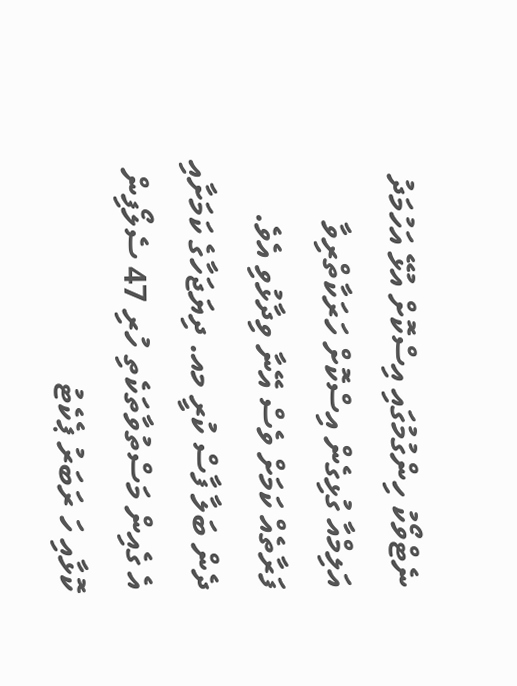ނެޓްވޯކު ހިންގުމުގައި އިސްކޮށް އުޅޭ އަހުމަދު އަލިމްއާ ގުޅިގެން އިސްކޮށް ހަރަކާތްރިވާ ފަރާތެއް ކަމަށް ވެސް އޭނާ ވިދާޅުވި އެވެ.
ދެން ބަލާ ފާސް ކުރީ މއ. ދިޔަޖަހާގެ ކަމަށާއި އެ ގެއިން މަސްތުވާތަކެތި ހުރި 47 ސެލޯފިން ކޮޅާއި ހަ ރަބަރު ޕެކެޓު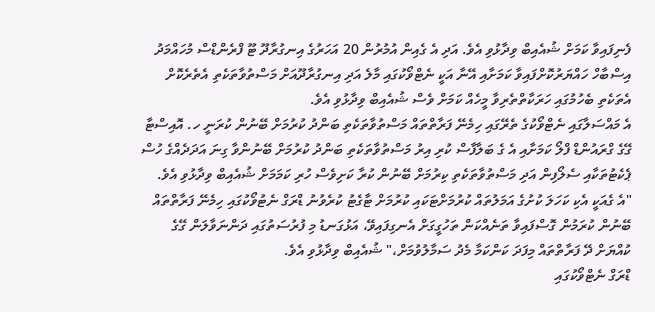ފެނިފައިވާ ކަމަށް ޝުއެއިބް ވިދާޅުވި އެވެ. އަދި އެ ގެއިން އުމުރުން 20 އަހަރުގެ އިނގުރާދޫ ޓޫ ފްރެންޑްސް މުހައްމަދު އިސްބާހް ހައްޔަރުކޮށްފައިވާ ކަމަށާއި އޭނާ އަކީ ނެޓްވޯކުގައި މާލެ އަދި އިނގުރާދޫއަށް މަސްތުވާތަކެތި އެތެރެކޮށް އެތަކެތި ބެހުމުގައި ހަރަކާތްތެރިވާ މީހެއް ކަމަށް ވެސް ޝުއެއިބް ވިދާޅުވި އެވެ.
އެ މައްސަލާގައި ނެޓްވޯކުގެ ތެރޭގައި ހިމެނޭ ފަރާތްތައް މަސްތުވާތަކެތި ބަންދު ކުރުމަށް ބޭނުން ކުރަނީ ހ. އޮއިސްޓާ ގޭގެ ގްރައުންޑް ފްލޯ ކަމަށާއި އެ ގެ ބަލާފާސް ކުރި އިރު މަސްތުވާތަކެތި ބަންދު ކުރުމަށް ބޭނުންވާ ގިނަ އަދަދެއްގެ ހުސް ޕެކެޓުތަކާއި ސެލޯފިން އަދި މަސްތުވާތަކެތި ކިރުމަށް ބޭނުން ކުރާ ކަށިވެސް ހުރި ކަމަމަށް ޝުއެއިބް ވިދާޅުވި އެވެ.
"އެ ގެއަކީ އެކި ކަހަލަ ކުށުގެ އަމަލުތައް ކުރުމަށްޓަކައި ކުރުމަށް ޓާގެޓު ކުރެވުނު ޑްރަގް ނެޓުވޯކުގައި ހިމެނޭ ފަރާތްތައް ބޭނުން ކުރަމުން ގޮސްފައިވާ ތަނެއްކަން ތަހުގީގަށް އެނގިފައިވޭ، އަޅުގަނޑު މި ފުރުސަތުގައި ދަންނަވާލަން ގޭގެ ކުއްޔަށް ދޭ ފަރާތްތައް މިފަދަ ކަންކަމާ މެދު ސަމާލުވުމަށް،" ޝުއެއިބް ވިދާޅުވި އެވެ.
ޑްރަގް ނެޓްވޯކުގައި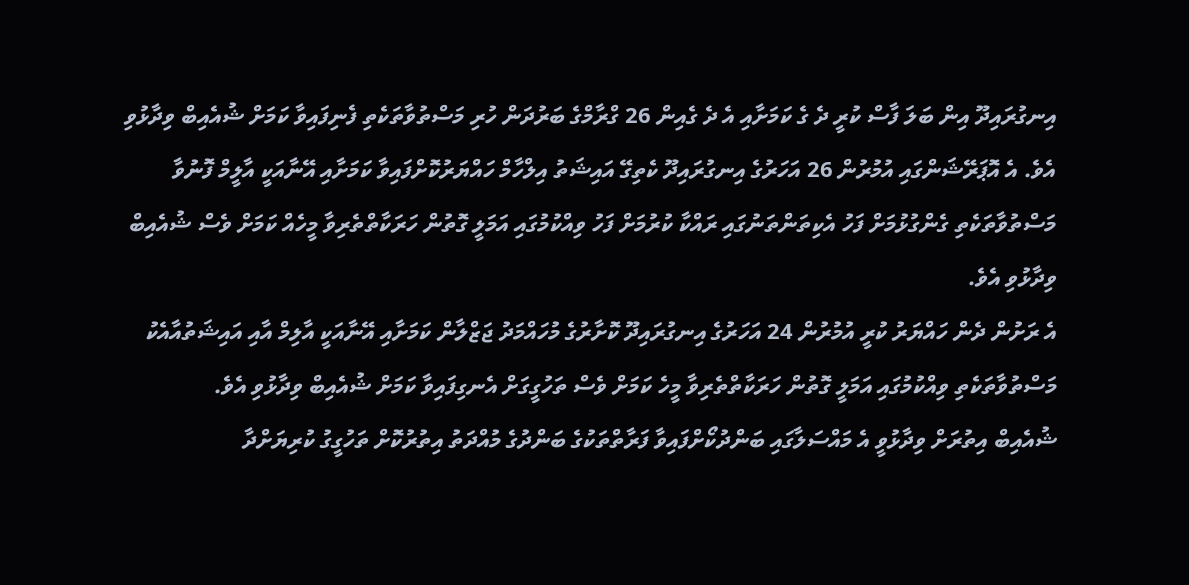އިނގުރައިދޫ އިން ބަލަ ފާސް ކުރީ ދެ ގެ ކަމަށާއި އެ ދެ ގެއިން 26 ގްރާމްގެ ބަރުދަން ހުރި މަސްތުވާތަކެތި ފެނިފައިވާ ކަމަށް ޝުއެއިބް ވިދާޅުވި އެވެ. އެ އޮޕަރޭޝަންގައި އުމުރުން 26 އަހަރުގެ އިނގުރައިދޫ ކެތިގޭ އައިޝަތު އިލްހާމް ހައްޔަރުކޮށްފައިވާ ކަމަށާއި އޭނާއަކީ އާލީމް ފޮނުވާ މަސްތުވާތަކެތި ގެންގުޅުމަށް ފަހު އެކިތަންތަނުގައި ރައްކާ ކުރުމަށް ފަހު ވިއްކުމުގައި އަމަލީ ގޮތުން ހަރަކާތްތެރިވާ މީހެއް ކަމަށް ވެސް ޝުއެއިބް ވިދާޅުވި އެވެ.
އެ ރަށުން ދެން ހައްޔަރު ކުރީ އުމުރުން 24 އަހަރުގެ އިނގުރައިދޫ ކޮށާރުގެ މުހައްމަދު ޖަޒްލާން ކަމަށާއި އޭނާއަކީ އާލިމް އާއި އައިޝަތުއާއެކު މަސްތުވާތަކެތި ވިއްކުމުގައި އަމަލީ ގޮތުން ހަރަކާތްތެރިވާ މީހެ ކަމަށް ވެސް ތަހުގީގަށް އެނގިފައިވާ ކަމަށް ޝުއެއިބް ވިދާޅުވި އެވެ.
ޝުއެއިބް އިތުރަށް ވިދާޅުވީ އެ މައްސަލާގައި ބަންދުކޯށްފައިވާ ފަރާތްތަކުގެ ބަންދުގެ މުއްދަތު އިތުރުކޮށް ތަހުގީގު ކުރިޔަށްދާ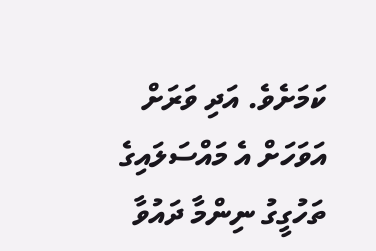ކަމަށެވެ. އަދި ވަރަށް އަވަހަށް އެ މައްސަލައިގެ ތަހުގީގު ނިންމާ ދައުވާ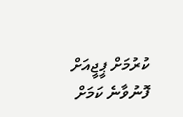ކުރުމަށް ޕީޖީއަށް ފޮނުވާނެ ކަމަށް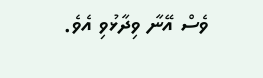ވެސް އޭނާ ވިދާޅުވި އެވެ.